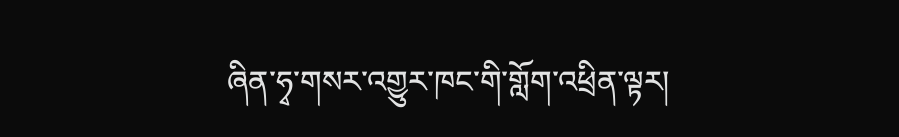ཞིན་ཧྭ་གསར་འགྱུར་ཁང་གི་གློག་འཕྲིན་ལྟར།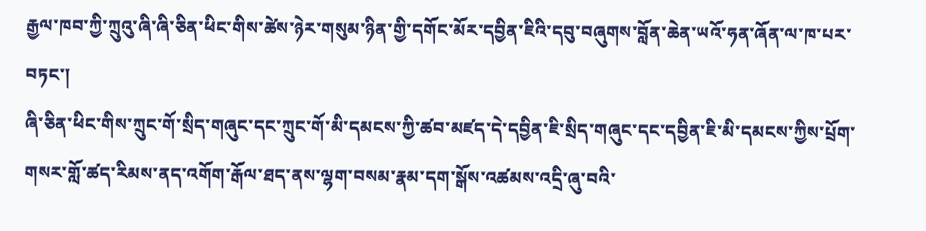རྒྱལ་ཁབ་ཀྱི་ཀྲུའུ་ཞི་ཞི་ཅིན་ཕིང་གིས་ཚེས་ཉེར་གསུམ་ཉིན་གྱི་དགོང་མོར་དབྱིན་ཇིའི་དབུ་བཞུགས་བློན་ཆེན་ཡའོ་ཧན་ཞོན་ལ་ཁ་པར་བཏང་།
ཞི་ཅིན་ཕིང་གིས་ཀྲུང་གོ་སྲིད་གཞུང་དང་ཀྲུང་གོ་མི་དམངས་ཀྱི་ཚབ་མཛད་དེ་དབྱིན་ཇི་སྲིད་གཞུང་དང་དབྱིན་ཇི་མི་དམངས་ཀྱིས་པྲོག་གསར་གློ་ཚད་རིམས་ནད་འགོག་རྒོལ་ཐད་ནས་ལྷག་བསམ་རྣམ་དག་སྒོས་འཚམས་འདྲི་ཞུ་བའི་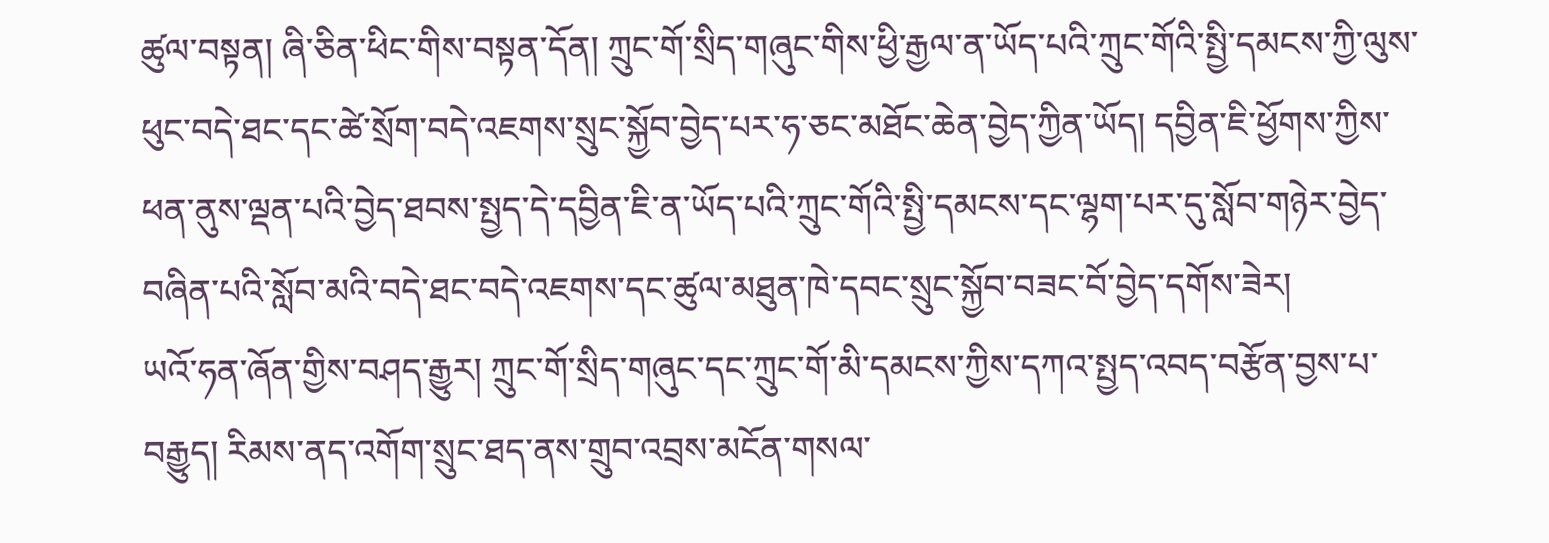ཚུལ་བསྟན། ཞི་ཅིན་ཕིང་གིས་བསྟན་དོན། ཀྲུང་གོ་སྲིད་གཞུང་གིས་ཕྱི་རྒྱལ་ན་ཡོད་པའི་ཀྲུང་གོའི་སྤྱི་དམངས་ཀྱི་ལུས་ཕུང་བདེ་ཐང་དང་ཚེ་སྲོག་བདེ་འཇགས་སྲུང་སྐྱོབ་བྱེད་པར་ཧ་ཅང་མཐོང་ཆེན་བྱེད་ཀྱིན་ཡོད། དབྱིན་ཇི་ཕྱོགས་ཀྱིས་ཕན་ནུས་ལྡན་པའི་བྱེད་ཐབས་སྤྱད་དེ་དབྱིན་ཇི་ན་ཡོད་པའི་ཀྲུང་གོའི་སྤྱི་དམངས་དང་ལྷག་པར་དུ་སློབ་གཉེར་བྱེད་བཞིན་པའི་སློབ་མའི་བདེ་ཐང་བདེ་འཇགས་དང་ཚུལ་མཐུན་ཁེ་དབང་སྲུང་སྐྱོབ་བཟང་བོ་བྱེད་དགོས་ཟེར།
ཡའོ་ཧན་ཞོན་གྱིས་བཤད་རྒྱུར། ཀྲུང་གོ་སྲིད་གཞུང་དང་ཀྲུང་གོ་མི་དམངས་ཀྱིས་དཀའ་སྤྱད་འབད་བརྩོན་བྱས་པ་བརྒྱུད། རིམས་ནད་འགོག་སྲུང་ཐད་ནས་གྲུབ་འབྲས་མངོན་གསལ་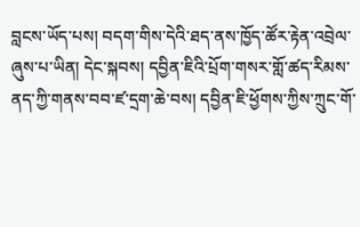བླངས་ཡོད་པས། བདག་གིས་དེའི་ཐད་ནས་ཁྱོད་ཚོར་རྟེན་འབྲེལ་ཞུས་པ་ཡིན། དེང་སྐབས། དབྱིན་ཇིའི་པྲོག་གསར་གློ་ཚད་རིམས་ནད་ཀྱི་གནས་བབ་ཛ་དྲག་ཆེ་བས། དབྱིན་ཇི་ཕྱོགས་ཀྱིས་ཀྲུང་གོ་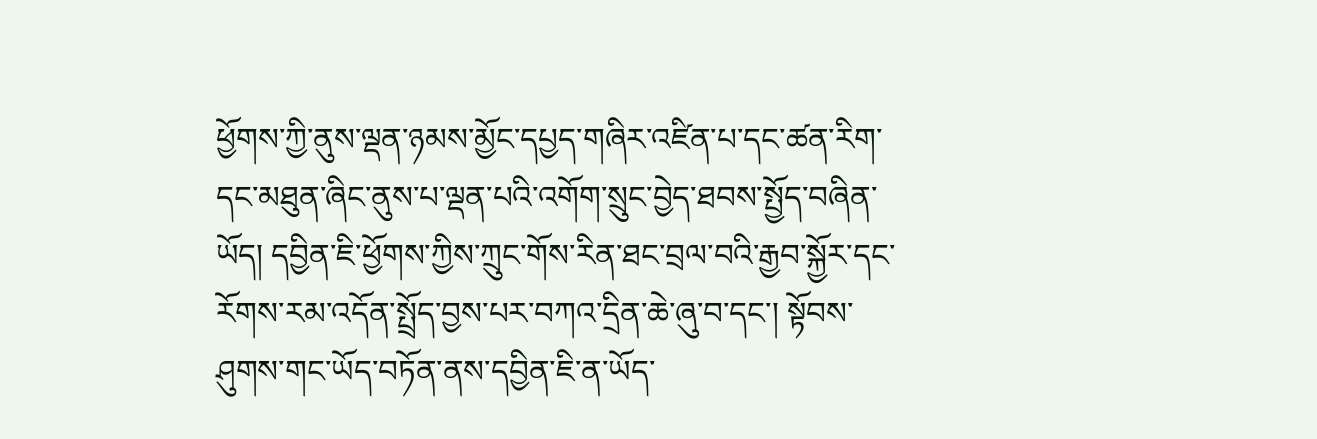ཕྱོགས་ཀྱི་ནུས་ལྡན་ཉམས་མྱོང་དཔྱད་གཞིར་འཛིན་པ་དང་ཚན་རིག་དང་མཐུན་ཞིང་ནུས་པ་ལྡན་པའི་འགོག་སྲུང་བྱེད་ཐབས་སྤྱོད་བཞིན་ཡོད། དབྱིན་ཇི་ཕྱོགས་ཀྱིས་ཀྲུང་གོས་རིན་ཐང་བྲལ་བའི་རྒྱབ་སྐྱོར་དང་རོགས་རམ་འདོན་སྤྲོད་བྱས་པར་བཀའ་དྲིན་ཆེ་ཞུ་བ་དང་། སྟོབས་ཤུགས་གང་ཡོད་བཏོན་ནས་དབྱིན་ཇི་ན་ཡོད་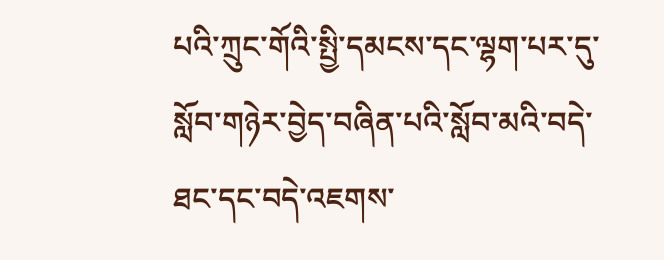པའི་ཀྲུང་གོའི་སྤྱི་དམངས་དང་ལྷག་པར་དུ་སློབ་གཉེར་བྱེད་བཞིན་པའི་སློབ་མའི་བདེ་ཐང་དང་བདེ་འཇགས་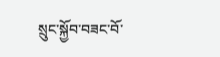སྲུང་སྐྱོབ་བཟང་བོ་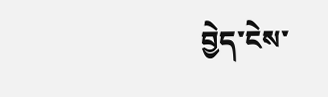བྱེད་ངེས་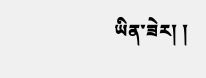ཡིན་ཟེར། །